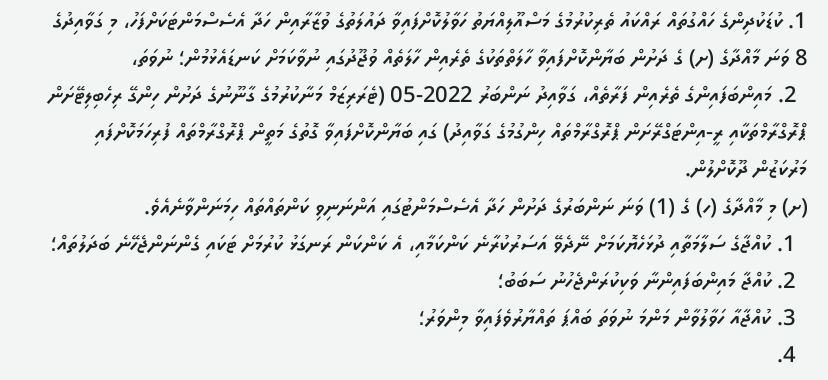1. ކުޑަކުދިންގެ ހައްގުތައް ރައްކައު ތެރިކުރުމުގެ މަސްއޫލިއްޔަތު ހަވާލުކޮށްފައިވާ ދައުލަތުގެ ވުޒާރާއިން ހަދާ އެސެސްމަންޓަކަށްފަހު، މި ގަވާއިދުގެ 8 ވަނަ މާއްދާގެ (ށ) ގެ ދަށުން ބަޔާންކޮށްފައިވާ ހާލަތްތަކުގެ ތެރެއިން ހާލަތެއް ވުޖޫދުގައި ނުވާކަމަށް ކަނޑައެޅުމުން؛ ނުވަތަ،
  2. މައިންބަފައިންގެ ތެރެއިން ފަރާތެއް، ގަވާއިދު ނަންބަރު 2022-05 (ޓެރަރިޒަމް މަނާކުރުމުގެ ގާނޫނުގެ ދަށުން ހިންގޭ ރިހެބިލިޓޭށަން ޕްރޮގްރާމްތަކާއި ރީ-އިންޓަގްރޭށަން ޕްރޮގްރާމްތައް ހިންގުމުގެ ގަވާއިދު) ގައި ބަޔާންކޮށްފައިވާ ގޮތުގެ މަތީން ޕްރޮގްރާމްތައް ފުރިހަމަކޮށްފައި މަރުކަޒުން ދޫކޮށްލުން.
(ށ) މި މާއްދާގެ (ހ) ގެ (1) ވަނަ ނަންބަރުގެ ދަށުން ހަދާ އެސެސްމަންޓުގައި އަންނަނިވި ކަންތައްތައް ހިމަނަންވާނެއެވެ.
  1. ކުއްޖާގެ ސަލާމަތާއި ދުޅަހެޔޮކަމަށް ނޭދެވޭ އަސަރުކުރާނެ ކަންކަމާއި، އެ ކަންކަން ރަނގަޅު ކުރުމަށް ޓަކައި ގެންނަންޖެހޭނެ ބަދަލުތައް؛
  2. ކުއްޖާ މައިންބަފައިންނާ ވަކިކުރަންޖެހުނު ސަބަބު؛
  3. ކުއްޖާއާ ހަވާލުވާން މަންމަ ނުވަތަ ބައްޕަ ތައްޔާރުވެފައިވާ މިންވަރު؛
  4.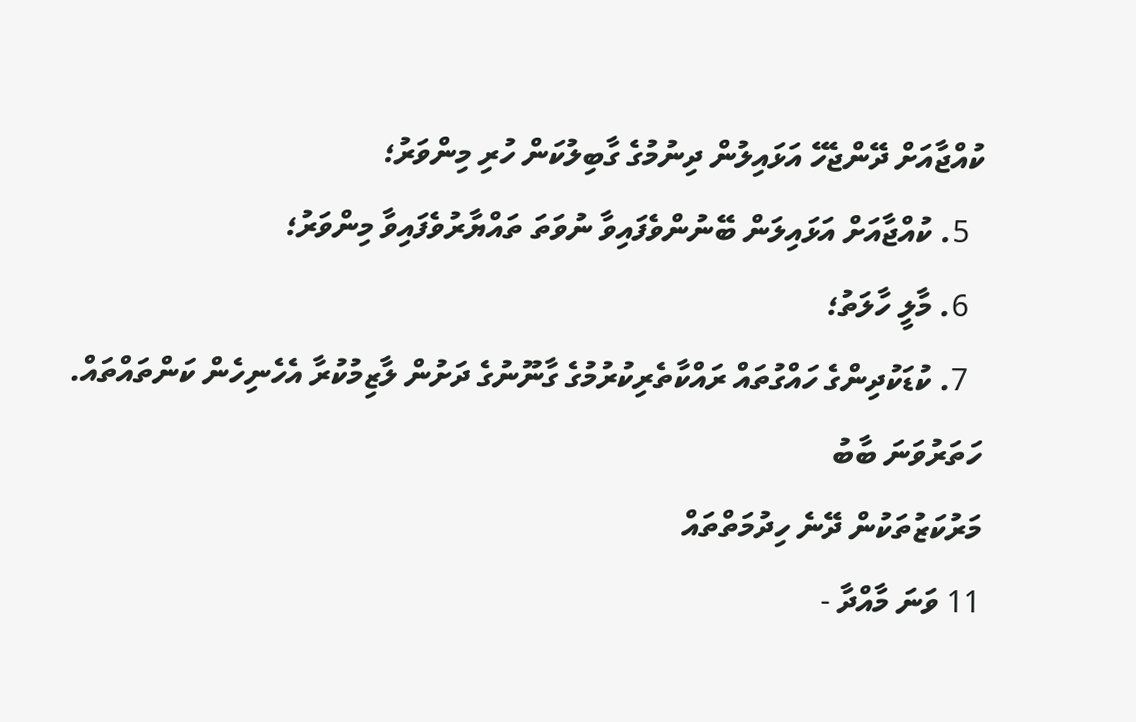ކުއްޖާއަށް ދޭންޖެހޭ އަޅައިލުން ދިނުމުގެ ގާބިލުކަން ހުރި މިންވަރު؛
  5. ކުއްޖާއަށް އަޅައިލަން ބޭނުންވެފައިވާ ނުވަތަ ތައްޔާރުވެފައިވާ މިންވަރު؛
  6. މާލީ ހާލަތު؛
  7. ކުޑަކުދިންގެ ހައްގުތައް ރައްކާތެރިކުރުމުގެ ގާނޫނުގެ ދަށުން ލާޒިމުކުރާ އެހެނިހެން ކަންތައްތައް.
ހަތަރުވަނަ ބާބު
މަރުކަޒުތަކުން ދޭނެ ހިދުމަތްތައް
11 ވަނަ މާއްދާ -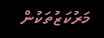މަރުކަޒުތަކުން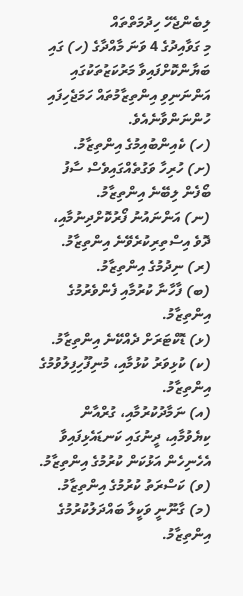ލިބެންޖެހޭ ހިދުމަތްތައް
މި ގަވާއިދުގެ 4 ވަނަ މާއްދާގެ (ހ) ގައި ބަޔާންކޮށްފައިވާ މަރުކަޒުތަކުގައި އަންނަނިވި އިންތިޒާމުތައް ހަމަޖެހިފައި ހުންނަންވާނެއެވެ.
(ހ) ކެއިންބުއިމުގެ އިންތިޒާމު.
(ށ) ހުރިހާ ވަގުތެއްގައިވެސް ސާފު ބޯފެން ލިބޭނެ އިންތިޒާމު.
(ނ) އަންނައުނު ފޯރުކޮށްދިނުމާއި، ދޮވެ އިސްތިރިކުރެވޭނެ އިންތިޒާމު.
(ރ) ނިދުމުގެ އިންތިޒާމު.
(ބ) ފާހާނާ ކުރުމާއި ފެންވެރުމުގެ އިންތިޒާމު.
(ޅ) ޑޮކްޓަރަށް ދެއްކޭނެ އިންތިޒާމު.
(ކ) ކުޅިވަރު ކުޅުމާއި، މުނިފޫހިފިލުވުމުގެ އިންތިޒާމު.
(އ) ނަމާދުކުރުމާއި، ގުރްއާން ކިޔެވުމާއި، ދީނުގައި ކަނޑައެޅިފައިވާ އެހެނިހެން އަޅުކަން ކުރުމުގެ އިންތިޒާމު.
(ވ) ކަސްރަތު ކުރުމުގެ އިންތިޒާމު.
(މ) ގާނޫނީ ވަކީލާ ބައްދަލުކުރުމުގެ އިންތިޒާމު.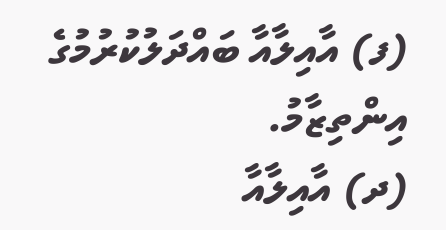(ފ) އާއިލާއާ ބައްދަލުކުރުމުގެ އިންތިޒާމު.
(ދ) އާއިލާއާ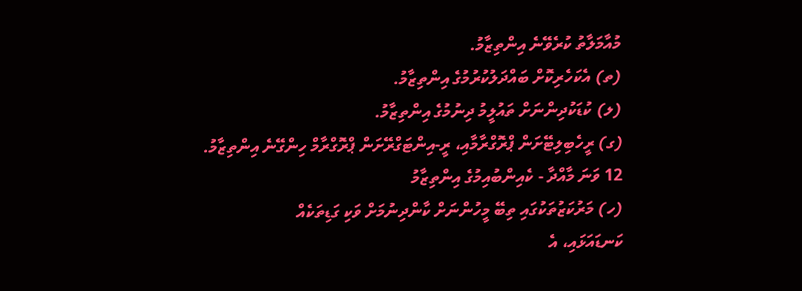މުއާމަލާތު ކުރެވޭނެ އިންތިޒާމު.
(ތ) އެކަހެރިކޮށް ބައްދަލުކުރުމުގެ އިންތިޒާމު.
(ލ) ކުޑަކުދިންނަށް ތައުލީމު ދިނުމުގެ އިންތިޒާމު.
(ގ) ރީހެބިލިޓޭށަން ޕްރޮގްރާމާއި، ރީ-އިންޓަގްރޭށަން ޕްރޮގްރާމް ހިންގޭނެ އިންތިޒާމު.
12 ވަނަ މާއްދާ - ކެއިންބުއިމުގެ އިންތިޒާމު
(ހ) މަރުކަޒުތަކުގައި ތިބޭ މީހުންނަށް ކާންދިނުމަށް ވަކި ގަޑިތަކެއް
ކަނޑައަޅައި، އެ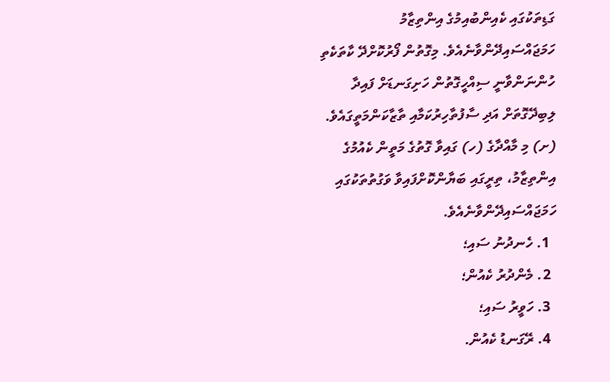ގަޑިތަކުގައި ކެއިންބުއިމުގެ އިންތިޒާމު ހަމަޖައްސައިދޭންވާނެއެވެ. މިގޮތުން ފޯރުކޮށްދޭ ކާތަކެތި ހުންނަންވާނީ ސިއްހީގޮތުން ހަށިގަނޑަށް ފައިދާ ލިބިދޭގޮތަށް އަދި ސާފުތާހިރުކަމާއި ތާޒާކަންމަތީގައެވެ.
(ށ) މި މާއްދާގެ (ހ) ގައިވާ ގޮތުގެ މަތީން ކެއުމުގެ އިންތިޒާމު، ތިރީގައި ބަޔާންކޮށްފައިވާ ވަގުތުތަކުގައި ހަމަޖައްސައިދޭންވާނެއެވެ.
  1. ހެނދުނު ސައި؛
  2. މެންދުރު ކެއުން؛
  3. ހަވީރު ސައި؛
  4. ރޭގަނޑު ކެއުން.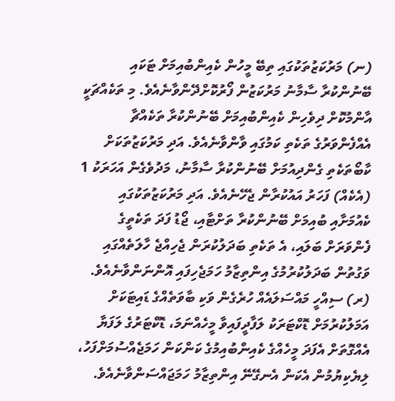(ނ) މަރުކަޒުތަކުގައި ތިބޭ މީހުން ކެއިންބުއިމަށް ޓަކައި ބޭނުންކުރާ ސާމާނު މަރުކަޒުން ފޯރުކޮށްދޭންވާނެއެވެ. މި ތަކެއްޗަކީ އާންމުކޮށް ދިވެހިން ކެއިންބުއިމަށް ބޭނުންކުރާ ތަކެއްޗާ އެއްފެންވަރުގެ ތަކެތި ކަމުގައި ވާންވާނެއެވެ. އަދި މަރުކަޒުތަކަށް ކާބޯތަކެތި ގެންދިއުމަށް ބޭނުންކުރާ ސާމާނު، މަދުވެގެން އަހަރަކު 1 (އެކެއް) ފަހަރު އައުކުރާން ޖެހޭނެއެވެ. އަދި މަރުކަޒުތަކުގައި ކެއުމަށާއި ބުއިމަށް ބޭނުންކުރާ ތަށްޓާއި، ޖޯޑު ފަދަ ތަކެތީގެ ފެންވަރަށް ބަލައި، އެ ތަކެތި ބަދަލުކުރަން ޖެހިއްޖެ ހާލަތެއްގައި ވަގުތުން ބަދަލުކުރުމުގެ އިންތިޒާމު ހަމަޖެހިފައި އޮންނަންވާނެއެވެ.
(ރ) ސިއްހީ މައްސަލައެއް ހުރެގެން ވަކި ބާވަތެއްގެ ޑައިޓަކަށް އަމަލުކުރުމަށް ޑޮކްޓަރަކު ލަފާދީފައިވާ މީހެއްނަމަ، ޑޮކްޓަރުގެ ލަފަޔާ އެއްގޮތަށް އެފަދަ މީހެއްގެ ކެއިންބުއިމުގެ ކަންކަން ހަމަޖެއްސުމަށްފަހު، ލިޔެކިޔުމުން އެކަން އެނގޭނޭ އިންތިޒާމު ހަމަޖައްސަންވާނެއެވެ.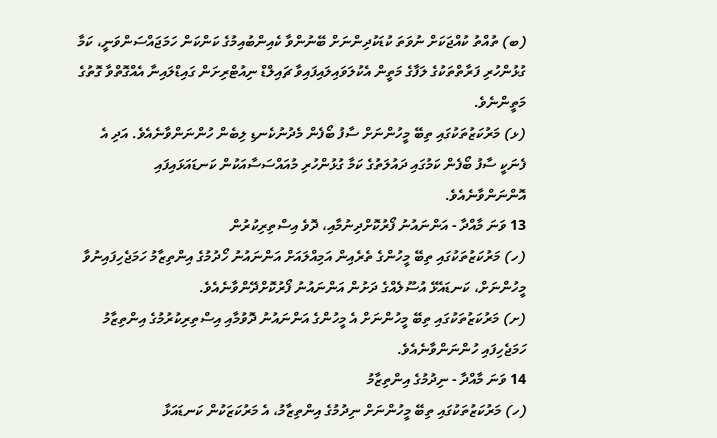(ބ) ތުއްތު ކުއްޖަކަށް ނުވަތަ ކުޑަކުދިންނަށް ބޭނުންވާ ކެއިންބުއިމުގެ ކަންކަން ހަމަޖައްސަންވަނީ، ކަމާ ގުޅުންހުރި ފަރާތްތަކުގެ ލަފާގެ މަތީން އެކުލަވައިލައިފައިވާ ޗައިލްޑް ނިއުޓްރިށަން ގައިޑްލައިނާ އެއްގޮތްވާ ގޮތުގެ މަތީންނެވެ.
(ޅ) މަރުކަޒުތަކުގައި ތިބޭ މީހުންނަށް ސާފު ބޯފެން މެދުނުކެނޑި ލިބެން ހުންނަންވާނެއެވެ. އަދި އެ ފެނަކީ ސާފު ބޯފެން ކަމުގައި ދައުލަތުގެ ކަމާ ގުޅުންހުރި މުއައްސަސާއަކުން ކަނޑައަޅައިފައި އޮންނަންވާނެއެވެ.
13 ވަނަ މާއްދާ - އަންނައުނު ފޯރުކޮށްދިނުމާއި، ދޮވެ އިސްތިރިކުރުން
(ހ) މަރުކަޒުތަކުގައި ތިބޭ މީހުންގެ ތެރެއިން އަމިއްލައަށް އަންނައުނު ހޯދުމުގެ އިންތިޒާމު ހަމަޖެހިފައިނުވާ މީހުންނަށް، ކަނޑައެޅޭ އުސޫލެއްގެ ދަށުން އަންނައުނު ފޯރުކޮށްދޭންވާނެއެވެ.
(ށ) މަރުކަޒުތަކުގައި ތިބޭ މީހުންނަށް އެ މީހުންގެ އަންނައުނު ދޮވުމާއި އިސްތިރިކުރުމުގެ އިންތިޒާމު ހަމަޖެހިފައި ހުންނަންވާނެއެވެ.
14 ވަނަ މާއްދާ - ނިދުމުގެ އިންތިޒާމު
(ހ) މަރުކަޒުތަކުގައި ތިބޭ މީހުންނަށް ނިދުމުގެ އިންތިޒާމު، އެ މަރުކަޒަކުން ކަނޑައަޅާ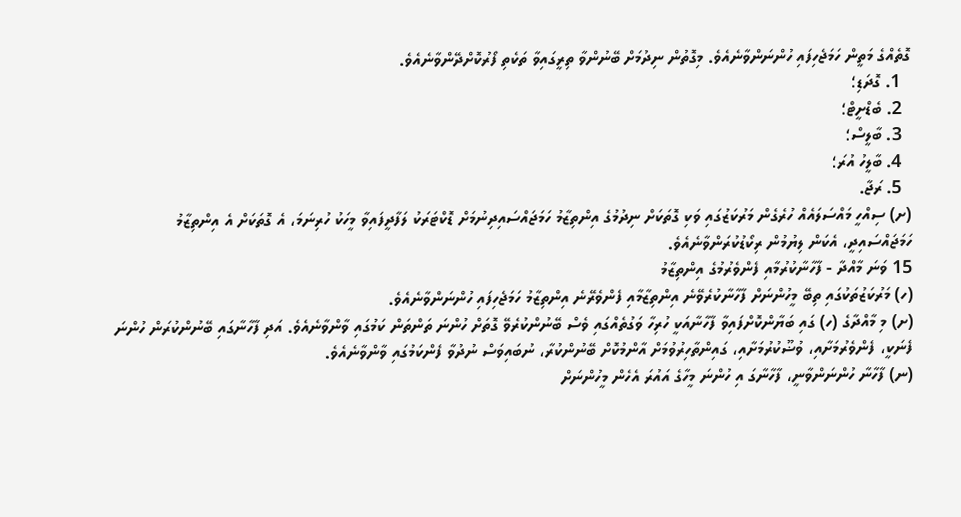ގޮތެއްގެ މަތީން ހަމަޖެހިފައި ހުންނަންވާނެއެވެ. މިގޮތުން ނިދުމަށް ބޭނުންވާ ތިރީގައިވާ ތަކެތި ފޯރުކޮށްދޭންވާނެއެވެ.
  1. ގޮދަޑި؛
  2. ބެޑްށީޓް؛
  3. ބާލީސް؛
  4. ބާލީހު އުރަ؛
  5. ރަޖާ.
(ށ) ސިއްހީ މައްސަލައެއް ހުރެގެން މަރުކަޒުގައި ވަކި ގޮތަކަށް ނިދުމުގެ އިންތިޒާމު ހަމަޖައްސައިދިނުމަށް ޑޮކްޓަރަކު ލަފާދީފައިވާ މީހަކު ހުރިނަމަ، އެ ގޮތަކަށް އެ އިންތިޒާމު ހަމަޖައްސައިދީ، އެކަން ލިޔުމުން ރިކޯޑުކުރަންވާނެއެވެ.
15 ވަނަ މާއްދާ - ފާހާނާކުރުމާއި ފެންވެރުމުގެ އިންތިޒާމު
(ހ) މަރުކަޒުތަކުގައި ތިބޭ މީހުންނަށް ފާހާނާކުރެވޭނެ އިންތިޒާމާއި ފެންވެރޭނެ އިންތިޒާމު ހަމަޖެހިފައި ހުންނަންވާނެއެވެ.
(ށ) މި މާއްދާގެ (ހ) ގައި ބަޔާންކޮށްފައިވާ ފާހާނާއަކީ ހުރިހާ ވަގުތެއްގައި ވެސް ބޭނުންކުރެވޭ ގޮތަށް ހުންނަ ތަންތަން ކަމުގައި ވާންވާނެއެވެ. އަދި ފާހާނާގައި ބޭނުންކުރަން ހުންނަ ފެނަކީ، ފެންވެރުމަށާއި، ވުޟޫކުރުމަށާއި، ގައިންތާހިރުވުމަށް އާންމުކޮށް ބޭނުންކުރާ، ނުބައިވަސް ނުދުވާ ފެންކަމުގައި ވާންވާނެއެވެ.
(ނ) ފާހާނާ ހުންނަންވާނީ، ފާހާނާގަ އި ހުންނަ މީހާގެ އައުރަ އެހެން މީހުންނަށް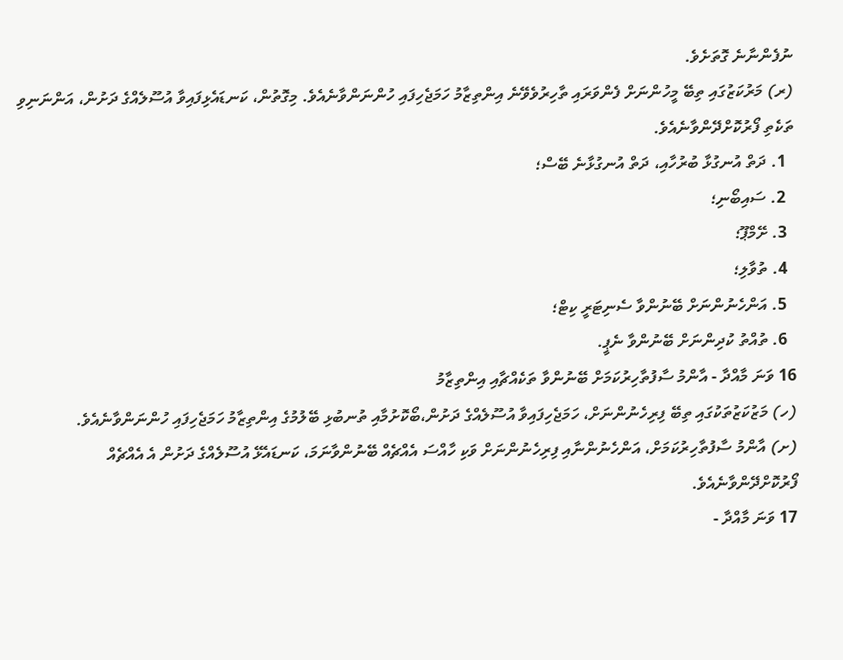ނުފެންނާނެ ގޮތަށެވެ.
(ރ) މަރުކަޒުގައި ތިބޭ މީހުންނަށް ފެންވަރައި ތާހިރުވެވޭނެ އިންތިޒާމު ހަމަޖެހިފައި ހުންނަންވާނެއެވެ. މިގޮތުން، ކަނޑައެޅިފައިވާ އުސޫލެއްގެ ދަށުން، އަންނަނިވި ތަކެތި ފޯރުކޮށްދޭންވާނެއެވެ.
  1. ދަތް އުނގުޅާ ބުރުހާއި، ދަތް އުނގުޅާނެ ބޭސް؛
  2. ސައިބޯނި؛
  3. ށޭމްޕޫ؛
  4. ތުވާލި؛
  5. އަންހެނުންނަށް ބޭނުންވާ ސެނިޓަރީ ކިޓް؛
  6. ތުއްތު ކުދިންނަށް ބޭނުންވާ ނެޕީ.
16 ވަނަ މާއްދާ - އާންމު ސާފުތާހިރުކަމަށް ބޭނުންވާ ތަކެއްޗާއި އިންތިޒާމު
(ހ) މަޒުކަޒުތަކުގައި ތިބޭ ފިރިހެނުންނަށް، ހަމަޖެހިފައިވާ އުސޫލެއްގެ ދަށުން،ބޯކޮށުމާއި ތުނބުޅި ބޭލުމުގެ އިންތިޒާމު ހަމަޖެހިފައި ހުންނަންވާނެއެވެ.
(ށ) އާންމު ސާފުތާހިރުކަމަށް، އަންހެނުންނާއި ފިރިހެނުންނަށް ވަކި ހާއްސަ އެއްޗެއް ބޭނުންވާނަމަ، ކަނޑައެޅޭ އުސޫލެއްގެ ދަށުން އެ އެއްޗެއް ފޯރުކޮށްދޭންވާނެއެވެ.
17 ވަނަ މާއްދާ -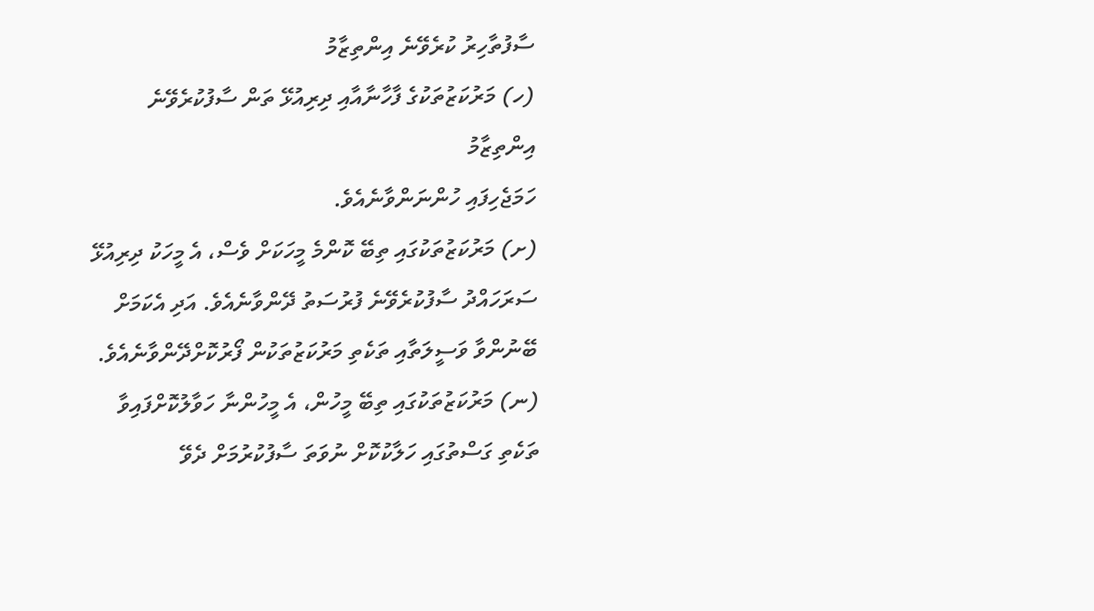ސާފުތާހިރު ކުރެވޭނެ އިންތިޒާމު
(ހ) މަރުކަޒުތަކުގެ ފާހާނާއާއި ދިރިއުޅޭ ތަން ސާފުކުރެވޭނެ އިންތިޒާމު
ހަމަޖެހިފައި ހުންނަންވާނެއެވެ.
(ށ) މަރުކަޒުތަކުގައި ތިބޭ ކޮންމެ މީހަކަށް ވެސް، އެ މީހަކު ދިރިއުޅޭ ސަރަހައްދު ސާފުކުރެވޭނެ ފުރުސަތު ދޭންވާނެއެވެ. އަދި އެކަމަށް ބޭނުންވާ ވަސީލަތާއި ތަކެތި މަރުކަޒުތަކުން ފޯރުކޮށްދޭންވާނެއެވެ.
(ނ) މަރުކަޒުތަކުގައި ތިބޭ މީހުން، އެ މީހުންނާ ހަވާލުކޮށްފައިވާ ތަކެތި ގަސްތުގައި ހަލާކުކޮށް ނުވަތަ ސާފުކުރުމަށް ދެވޭ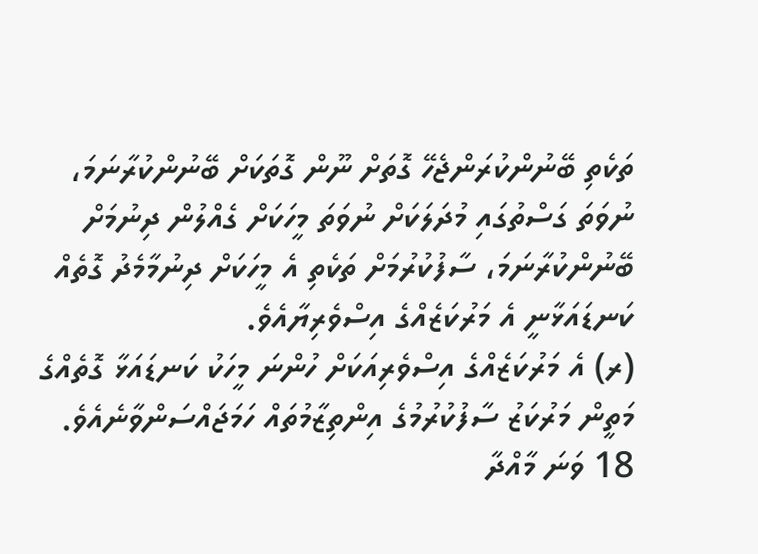ތަކެތި ބޭނުންކުރަންޖެހޭ ގޮތަށް ނޫން ގޮތަކަށް ބޭނުންކުރާނަމަ، ނުވަތަ ގަސްތުގައި މުދަލަކަށް ނުވަތަ މީހަކަށް ގެއްލުން ދިނުމަށް ބޭނުންކުރާނަމަ، ސާފުކުރުމަށް ތަކެތި އެ މީހަކަށް ދިނުމާމެދު ގޮތެއް ކަނޑައަޅާނީ އެ މަރުކަޒެއްގެ އިސްވެރިޔާއެވެ.
(ރ) އެ މަރުކަޒެއްގެ އިސްވެރިއަކަށް ހުންނަ މީހަކު ކަނޑައަޅާ ގޮތެއްގެ މަތީން މަރުކަޒު ސާފުކުރުމުގެ އިންތިޒާމުތައް ހަމަޖައްސަންވާނެއެވެ.
18 ވަނަ މާއްދާ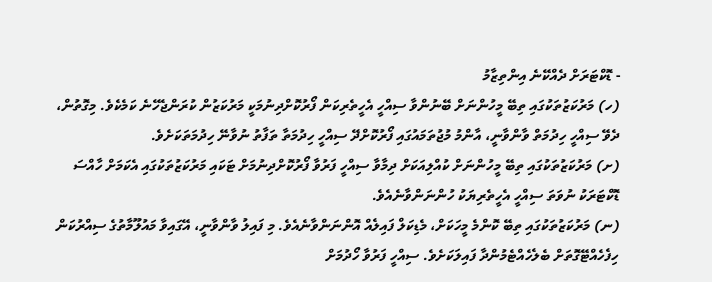- ޑޮކްޓަރަށް ދެއްކޭނެ އިންތިޒާމު
(ހ) މަރުކަޒުތަކުގައި ތިބޭ މީހުންނަށް ބޭނުންވާ ސިއްހީ އެހީތެރިކަން ފޯރުކޮށްދިނުމަކީ މަރުކަޒުން ކުރަންޖެހޭނެ ކަމެކެވެ. މިގޮތުން، ދެވޭ ސިއްހީ ހިދުމަތް ވާންވާނީ، އާންމު މުޖުތަމައުގައި ފޯރުކޮށްދޭ ސިއްހީ ހިދުމަތާ ތަފާތު ނުވާނޭ ހިދުމަތަކަށެވެ.
(ށ) މަރުކަޒުތަކުގައި ތިބޭ މީހުންނަށް ކުއްލިއަކަށް ދިމާވާ ސިއްހީ ފަރުވާ ފޯރުކޮށްދިނުމަށް ޓަކައި މަރުކަޒުތަކުގައި އެކަމަށް ހާއްސަ ޑޮކްޓަރަކު ނުވަތަ ސިއްހީ އެހީތެރިޔަކު ހުންނަންވާނެއެވެ.
(ނ) މަރުކަޒުތަކުގައި ތިބޭ ކޮންމެ މީހަކަށް، މެޑިކަލް ފައިލެއް އޮންނަންވާނެއެވެ. މި ފައިލު ވާންވާނީ، އޭގައިވާ މައުލޫމާތުގެ ސިއްރުކަން ހިފެހެއްޓޭގޮތަށް ބެލެހެއްޓެމުންދާ ފައިލަކަށެވެ. ސިއްހީ ފަރުވާ ހޯދުމަށް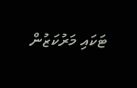ޓަކައި މަރުކަޒުން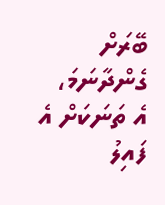ބޭރަށް ގެންދާނަމަ، އެ ތަނަކަށް އެ ފައިލު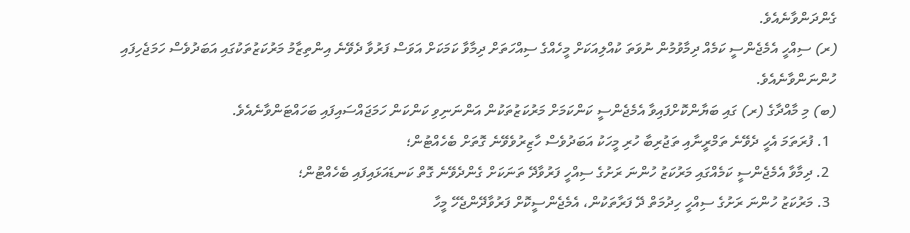ގެންދަންވާނެއެވެ.
(ރ) ސިއްހީ އެމެޖެންސީ ކަމެއް ދިމާވުމުން ނުވަތަ ކުއްލިއަކަށް މީހެއްގެ ސިއްހަތަށް ދިމާވާ ކަމަކަށް އަވަސް ފަރުވާ ދެވޭނެ އިންތިޒާމު މަރުކަޒުތަކުގައި އަބަދުވެސް ހަމަޖެހިފައި ހުންނަންވާނެއެވެ.
(ބ) މި މާއްދާގެ (ރ) ގައި ބަޔާންކޮށްފައިވާ އެމެޖެންސީ ކަންކަމަށް މަރުކަޒުތަކުން އަންނަނިވި ކަންކަން ހަމަޖައްސައިފައި ބަހައްޓަންވާނެއެވެ.
  1. ފުރަތަމަ އެހީ ދެވޭނެ ތަމްރީނާއި ތަޖުރިބާ ހުރި މީހަކު އަބަދުވެސް ހާޒިރުވެވޭނެ ގޮތަށް ބެހެއްޓުން؛
  2. ދިމާވާ އެމެޖެންސީ ކަމެއްގައި މަރުކަޒު ހުންނަ ރަށުގެ ސިއްހީ ފަރުވާދޭ ތަނަކަށް ގެންދެވޭނެ ގޮތް ކަނޑައަޅައިފައި ބެހެއްޓުން؛
  3. މަރުކަޒު ހުންނަ ރަށުގެ ސިއްހީ ހިދުމަތް ދޭ ފަރާތަކުން، އެމެޖެންސީކޮށް ފަރުވާދޭންޖެހޭ މީހާ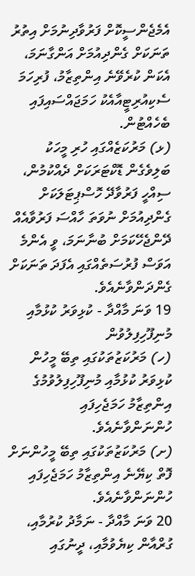އެމެޖެންސީކޮށް ފަރުވާދިނުމަށް އިތުރު ތަނަކަށް ގެންދިއުމަށް އަންގާނަމަ، އެކަން ކުރެވޭނެ އިންތިޒާމު، ފުރިހަމަ ސެކިއުރިޓީއާއެކު ހަމަޖައްސައިފައި ބެހެއްޓުން.
(ޅ) މަރުކަޒެއްގައި ހުރި މީހަކު ބަލިވެގެން ޑޮކްޓަރަކަށް ދެއްކުމުން، ސިއްހީ ފަރުވާދޭ ހޮސްޕިޓަލަކަށް ގެންދިއުމަށް ނުވަތަ ހާއްސަ ފަރުވާއެއް ދޭންޖެހޭކަމަށް ބުނާނަމަ، ވީ އެންމެ އަވަސް ފުރުސަތެއްގައި އެފަދަ ތަނަކަށް ގެންދަންވާނެއެވެ.
19 ވަނަ މާއްދާ - ކުޅިވަރު ކުޅުމާއި މުނިފޫހިފިލުވުން
(ހ) މަރުކަޒުތަކުގައި ތިބޭ މީހުން ކުޅިވަރު ކުޅުމާއި މުނިފޫހިފިލުވުމުގެ އިންތިޒާމު ހަމަޖެހިފައި ހުންނަންވާނެއެވެ.
(ށ) މަރުކަޒުތަކުގައި ތިބޭ މީހުންނަށް ފޮތް ކިޔޭނެ އިންތިޒާމު ހަމަޖެހިފައި ހުންނަންވާނެއެވެ.
20 ވަނަ މާއްދާ - ނަމާދު ކުރުމާއި، ގުރްއާން ކިޔެވުމާއި، ދީނުގައި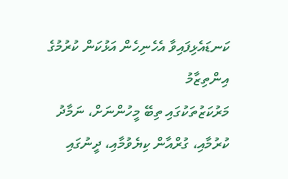ކަނޑައެޅިފައިވާ އެހެނިހެން އަޅުކަން ކުރުމުގެ އިންތިޒާމު
މަރުކަޒުތަކުގައި ތިބޭ މީހުންނަށް، ނަމާދު ކުރުމާއި، ގުރްއާން ކިޔެވުމާއި، ދީނުގައި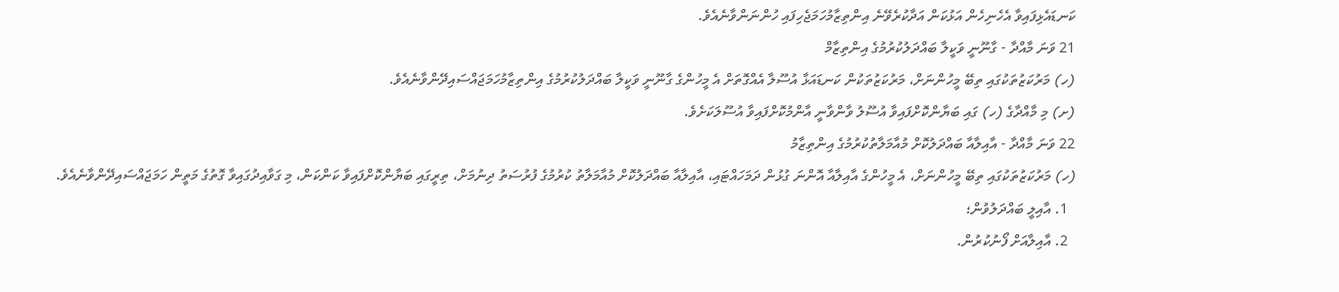ކަނޑައެޅިފައިވާ އެހެނިހެން އަޅުކަން އަދާކުރެވޭނެ އިންތިޒާމުހަމަޖެހިފައި ހުންނަންވާނެއެވެ.
21 ވަނަ މާއްދާ - ގާނޫނީ ވަކީލާ ބައްދަލުކުރުމުގެ އިންތިޒާމް
(ހ) މަރުކަޒުތަކުގައި ތިބޭ މީހުންނަށް، މަރުކަޒުތަކުން ކަނޑައަޅާ އުސޫލާ އެއްގޮތަށް އެ މީހުންގެ ގާނޫނީ ވަކީލާ ބައްދަލުކުރުމުގެ އިންތިޒާމުހަމަޖައްސައިދޭންވާނެއެވެ.
(ށ) މި މާއްދާގެ (ހ) ގައި ބަޔާންކޮށްފައިވާ އުސޫލު ވާންވާނީ އާންމުކޮށްފައިވާ އުސޫލަކަށެވެ.
22 ވަނަ މާއްދާ - އާއިލާއާ ބައްދަލުކޮށް މުއާމަލާތުކުރުމުގެ އިންތިޒާމު
(ހ) މަރުކަޒުތަކުގައި ތިބޭ މީހުންނަށް، އެ މީހުންގެ އާއިލާއާ އޮންނަ ގުޅުން ދަމަހައްޓައި، އާއިލާއާ ބައްދަލުކޮށް މުއާމަލާތު ކުރުމުގެ ފުރުސަތު ދިނުމަށް، ތިރީގައި ބަޔާންކޮށްފައިވާ ކަންކަން، މި ގަވާއިދުގައިވާ ގޮތުގެ މަތީން ހަމަޖައްސައިދޭންވާނެއެވެ.
  1. އާއިލީ ބައްދަލުވުން؛
  2. އާއިލާއަށް ފޯނުކުރުން.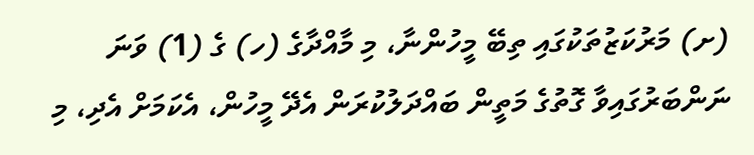(ށ) މަރުކަޒުތަކުގައި ތިބޭ މީހުންނާ، މި މާއްދާގެ (ހ) ގެ (1) ވަނަ ނަންބަރުގައިވާ ގޮތުގެ މަތީން ބައްދަލުކުރަން އެދޭ މީހުން، އެކަމަށް އެދި، މި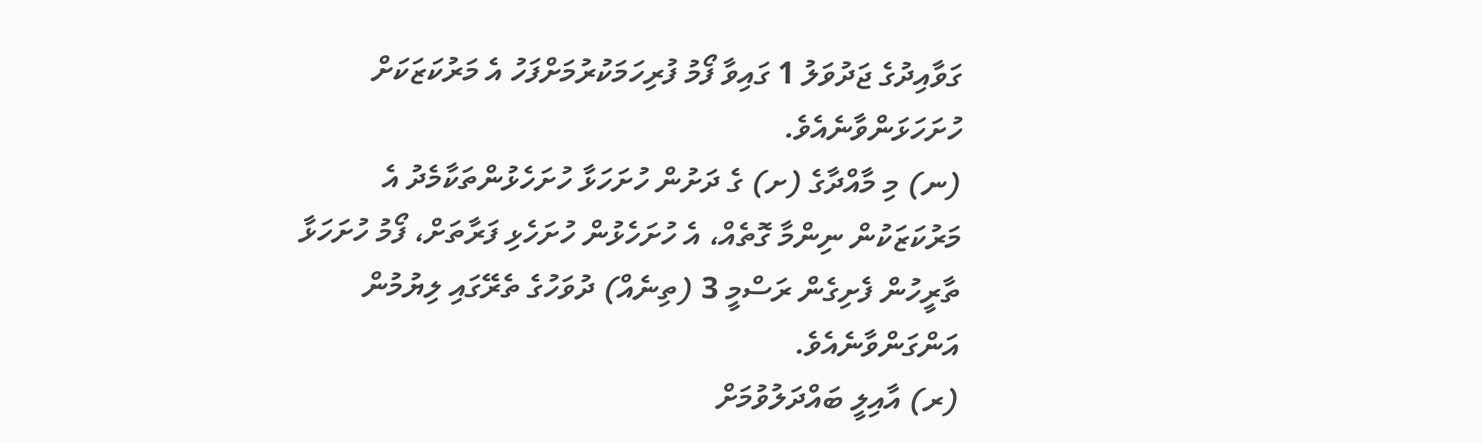ގަވާއިދުގެ ޖަދުވަލު 1 ގައިވާ ފޯމު ފުރިހަމަކުރުމަށްފަހު އެ މަރުކަޒަކަށް ހުށަހަޅަންވާނެއެވެ.
(ނ) މި މާއްދާގެ (ށ) ގެ ދަށުން ހުށަހަޅާ ހުށަހެޅުންތަކާމެދު އެ މަރުކަޒަކުން ނިންމާ ގޮތެއް، އެ ހުށަހެޅުން ހުށަހެޅި ފަރާތަށް، ފޯމު ހުށަހަޅާ ތާރީހުން ފެށިގެން ރަސްމީ 3 (ތިނެއް) ދުވަހުގެ ތެރޭގައި ލިޔުމުން އަންގަންވާނެއެވެ.
(ރ) އާއިލީ ބައްދަލުވުމަށް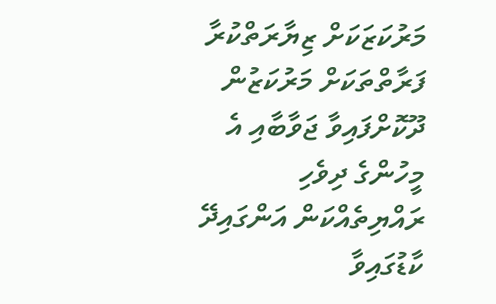މަރުކަޒަކަށް ޒިޔާރަތްކުރާ ފަރާތްތަކަށް މަރުކަޒުން ދޫކޮށްފައިވާ ޖަވާބާއި އެ މީހުންގެ ދިވެހި ރައްޔިތެއްކަން އަންގައިދޭ ކާޑުގައިވާ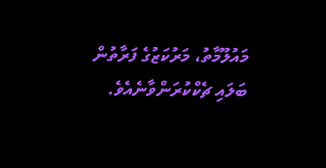މައުލޫމާތު، މަރުކަޒުގެ ފަރާތުން ބަލައި ޗެކްކުރަންވާނެއެވެ.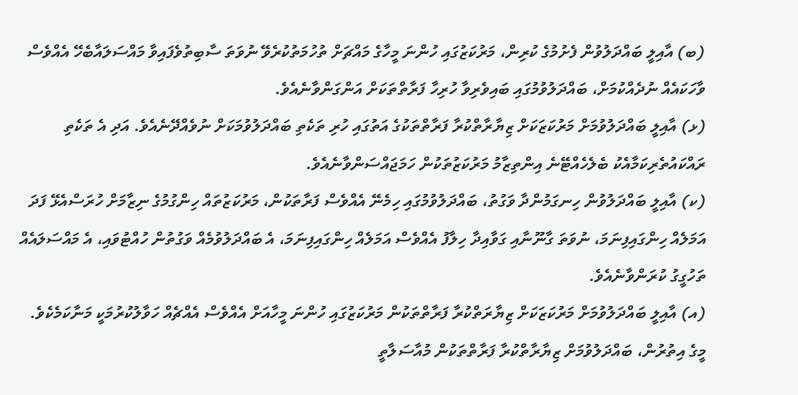(ބ) އާއިލީ ބައްދަލުވުން ފެށުމުގެ ކުރިން، މަރުކަޒުގައި ހުންނަ މީހާގެ މައްޗަށް ތުހުމަތުކުރެވޭ ނުވަތަ ސާބިތުވެފައިވާ މައްސަލައާބެހޭ އެއްވެސް ވާހަކައެއް ނުދެއްކުމަށް، ބައްދަލުވުމުގައި ބައިވެރިވާ ހުރިހާ ފަރާތްތަކަށް އަންގަންވާނެއެވެ.
(ޅ) އާއިލީ ބައްދަލުވުމަށް މަރުކަޒަކަށް ޒިޔާރާތްކުރާ ފަރާތްތަކުގެ އަތުގައި ހުރި ތަކެތި ބައްދަލުވުމަކަށް ނުވެއްދޭނެއެވެ. އަދި އެ ތަކެތި ރައްކައުތެރިކަމާއެކު ބެލެހެއްޓޭނެ އިންތިޒާމު މަރުކަޒުތަކުން ހަމަޖައްސަންވާނެއެވެ.
(ކ) އާއިލީ ބައްދަލުވުން ހިނގަމުންދާ ވަގުތު، ބައްދަލުވުމުގައި ހިމެނޭ އެއްވެސް ފަރާތަކުން، މަރުކަޒުތައް ހިންގުމުގެ ނިޒާމަށް ހުރަސްއެޅޭ ފަދަ އަމަލެއް ހިންގައިފިނަމަ، ނުވަތަ ގާނޫނާއި ގަވާއިދާ ހިލާފު އެއްވެސް އަމަލެއް ހިންގައިފިނަމަ، އެ ބައްދަލުވުމެއް ވަގުތުން ހުއްޓުވައި، އެ މައްސަލައެއް ތަހުގީގު ކުރަންވާނެއެވެ.
(އ) އާއިލީ ބައްދަލުވުމަށް މަރުކަޒަކަށް ޒިޔާރަތްކުރާ ފަރާތްތަކުން މަރުކަޒުގައި ހުންނަ މީހާއަށް އެއްވެސް އެއްޗެއް ހަވާލުކުރުމަކީ މަނާކަމެކެވެ. މީގެ އިތުރުން، ބައްދަލުވުމަށް ޒިޔާރާތްކުރާ ފަރާތްތަކުން މުއާސަލާތީ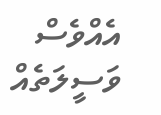އެއްވެސް ވަސީލަތެއް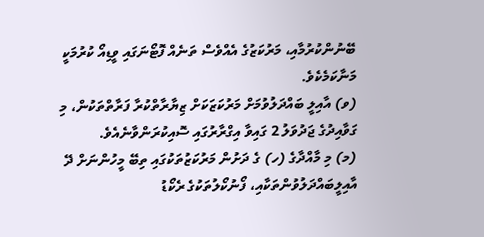ބޭނުންކުރުމާއި، މަރުކަޒުގެ އެއްވެސް ތަނެއް ފޮޓޯނަގައި ވީޑިއޯ ކުރުމަކީ މަނާކަމެކެވެ.
(ވ) އާއިލީ ބައްދަލުވުމަށް މަރުކަޒަކަށް ޒިޔާރާތްކުރާ ފަރާތްތަކުން، މި ގަވާއިދުގެ ޖަދުވަލު 2 ގައިވާ އިގްރާރުގައި ސޮއިކުރަންވާނެއެވެ.
(މ) މި މާއްދާގެ (ހ) ގެ ދަށުން މަރުކަޒުތަކުގައި ތިބޭ މީހުންނަށް ދޭ އާއިލީބައްދަލުވުންތަކާއި، ފޯނުކޯލުތަކުގެ ރެކޯޑު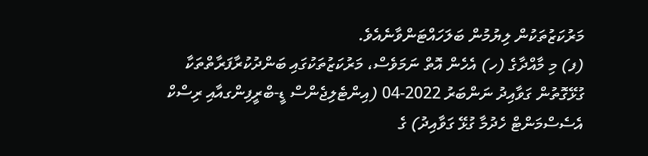މަރުކަޒުތަކުން ލިޔުމުން ބަލަހައްޓަންވާނެއެވެ.
(ފ) މި މާއްދާގެ (ހ) އެހެން އޮތް ނަމަވެސް، މަރުކަޒުތަކުގައި ބަންދުކުރާފަރާތްތަކާ ގުޅޭގޮތުން ގަވާއިދު ނަންބަރު 2022-04 (އިންޓެލިޖެންސް ޑީ-ބްރީފިންގއާއި ރިސްކް އެސެސްމަންޓް ހެދުމާ ގުޅޭ ގަވާއިދު) ގެ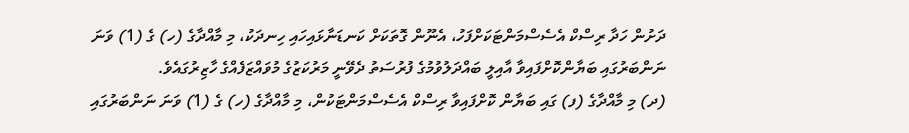ދަށުން ހަދާ ރިސްކް އެސެސްމަންޓަކަށްފަހު، އެނޫން ގޮތަކަށް ކަނޑަނާޅައިހައި ހިނދަކު، މި މާއްދާގެ (ހ) ގެ (1) ވަނަ ނަންބަރުގައި ބަޔާންކޮށްފައިވާ އާއިލީ ބައްދަލުވުމުގެ ފުރުސަތު ދެވޭނީ މަރުކަޒުގެ މުވައްޒަފެއްގެ ހާޒިރުގައެވެ.
(ދ) މި މާއްދާގެ (ފ) ގައި ބަޔާން ކޮށްފައިވާ ރިސްކް އެސެސްމަންޓަކުން، މި މާއްދާގެ (ހ) ގެ (1) ވަނަ ނަންބަރުގައި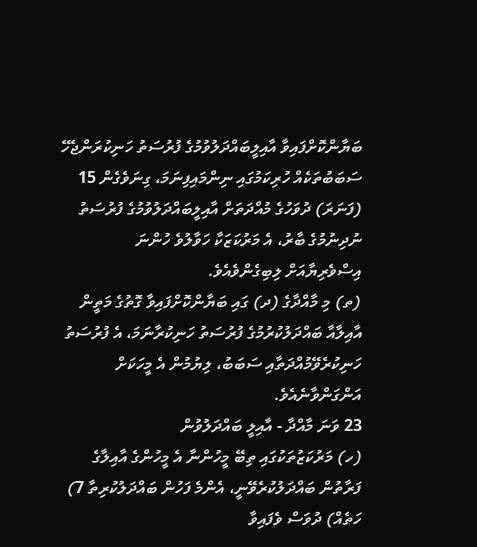ބަޔާންކޮށްފައިވާ އާއިލީބައްދަލުވުމުގެ ފުރުސަތު ހަނިކުރަންޖެހޭ ސަބަބުތަކެއް ހުރިކަމުގައި ނިންމައިފިނަމަ، ގިނަވެގެން 15 (ފަނަރަ) ދުވަހުގެ މުއްދަތަށް އާއިލީބައްދަލުވުމުގެ ފުރުސަތު ނުދިނުމުގެ ބާރު، އެ މަރުކަޒަކާ ހަވާލުވެ ހުންނަ އިސްވެރިޔާއަށް ލިބިގެންވެއެވެ.
(ތ) މި މާއްދާގެ (ދ) ގައި ބަޔާންކޮށްފައިވާ ގޮތުގެ މަތީން އާއިލާއާ ބައްދަލުކުރުމުގެ ފުރުސަތު ހަނިކުރާނަމަ، އެ ފުރުސަތު ހަނިކުރެވޭމުއްދަތާއި ސަބަބު، ލިޔުމުން އެ މީހަކަށް އަންގަންވާނެއެވެ.
23 ވަނަ މާއްދާ - އާއިލީ ބައްދަލުވުން
(ހ) މަރުކަޒުތަކުގައި ތިބޭ މީހުންނާ އެ މީހުންގެ އާއިލާގެ ފަރާތުން ބައްދަލުކުރެވޭނީ، އެންމެ ފަހުން ބައްދަލުކުރިތާ 7) ހަތެއް) ދުވަސް ވެފައިވާ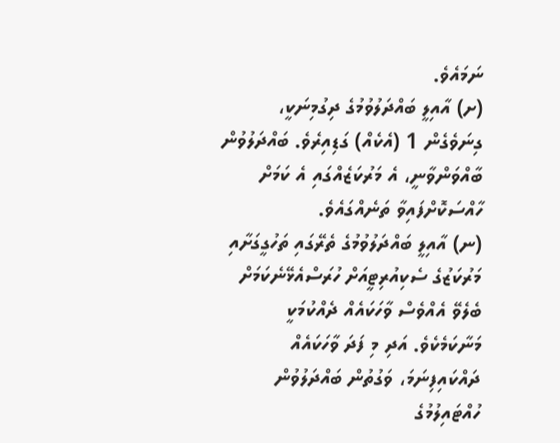ނަމައެވެ.
(ށ) އާއިލީ ބައްދަލުވުމުގެ ދިގުމިނަކީ، ގިނަވެގެން 1 (އެކެއް) ގަޑިއިރެވެ. ބައްދަލުވުން ބާއްވަންވާނީ، އެ މަރުކަޒެއްގައި އެ ކަމަށް ހާއްސަކޮށްފައިވާ ތަނެއްގައެވެ.
(ނ) އާއިލީ ބައްދަލުވުމުގެ ތެރޭގައި ތަހުގީގަށާއި މަރުކަޒުގެ ސެކިއުރިޓީއަށް ހުރަސްއެޅޭނެކަމަށް ބެލެވޭ އެއްވެސް ވާހަކައެއް ދެއްކުމަކީ މަނާކަމެކެވެ. އަދި މި ފަދަ ވާހަކައެއް ދައްކައިފިނަމަ، ވަގުތުން ބައްދަލުވުން ހުއްޓައިލުމުގެ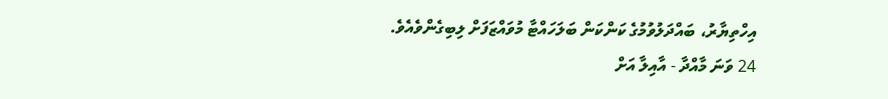އިހްތިޔާރު، ބައްދަލުވުމުގެ ކަންކަން ބަލަހައްޓާ މުވައްޒަފަށް ލިބިގެންވެއެވެ.
24 ވަނަ މާއްދާ - އާއިލާ އަށް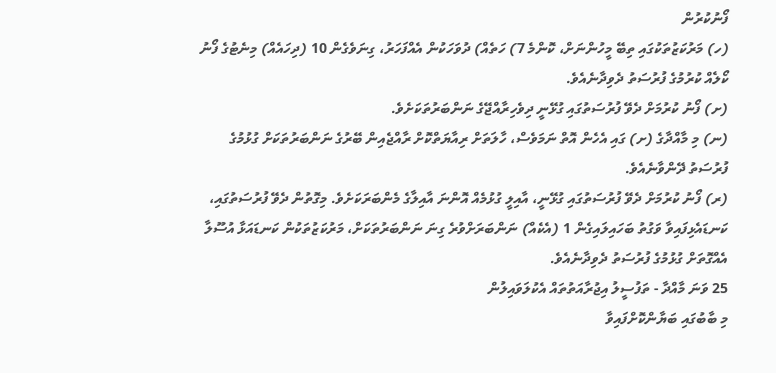ފޯނުކުރުން
(ހ) މަރުކަޒުތަކުގައި ތިބޭ މީހުންނަށް، ކޮންމެ 7) ހަތެއް) ދުވަހަކުން އެއްފަހަރު، ގިނަވެގެން 10 (ދިހައެއް) މިނެޓުގެ ފޯނު ކޯލެއް ކުރުމުގެ ފުރުސަތު ދެވިދާނެއެވެ.
(ށ) ފޯނު ކުރުމަށް ދެވޭ ފުރުސަތުގައި ގުޅޭނީ ދިވެހިރާއްޖޭގެ ނަންބަރުތަކަށެވެ.
(ނ) މި މާއްދާގެ (ށ) ގައި އެހެން އޮތް ނަމަވެސް، ހާލަތަށް ރިއާޔަތްކޮށް ރާއްޖެއިން ބޭރުގެ ނަންބަރުތަކަށް ގުޅުމުގެ ފުރުސަތު ދޭންވާނެއެވެ.
(ރ) ފޯނު ކުރުމަށް ދެވޭ ފުރުސަތުގައި ގުޅޭނީ، އާއިލީ ގުޅުމެއް އޮންނަ އާއިލާގެ މެންބަރަކަށެވެ. މިގޮތުން ދެވޭ ފުރުސަތުގައި، ކަނޑައެޅިފައިވާ ވަގުތު ބަހައިލައިގެން 1 (އެކެއް) ނަންބަރަށްވުރެ ގިނަ ނަންބަރުތަކަށް، މަރުކަޒުތަކުން ކަނޑައަޅާ އުސޫލާ އެއްގޮތަށް ގުޅުމުގެ ފުރުސަތު ދެވިދާނެއެވެ.
25 ވަނަ މާއްދާ - ތަފުސީލު އިޖުރާއަތުތައް އެކުލަވައިލުން
މި ބާބުގައި ބަޔާންކޮށްފައިވާ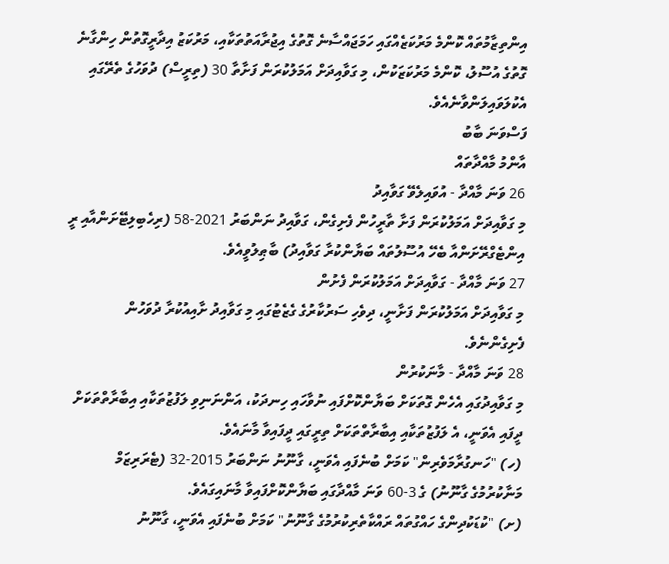އިންތިޒާމުތައް ކޮންމެ މަރުކަޒެއްގައި ހަމަޖައްސާނެ ގޮތުގެ އިޖުރާއަތުތަކާއި، މަރުކަޒު އިދާރީގޮތުން ހިންގާނެ ގޮތުގެ އުސޫލު، ކޮންމެ މަރުކަޒަކުން، މި ގަވާއިދަށް އަމަލުކުރަން ފަށާތާ 30 (ތިރީސް) ދުވަހުގެ ތެރޭގައި އެކުލަވައިލަންވާނެއެވެ.
ފަސްވަނަ ބާބު
އާންމު މާއްދާތައް
26 ވަނަ މާއްދާ - އުވައިލެވޭ ގަވާއިދު
މި ގަވާއިދަށް އަމަލުކުރަން ފަށާ ތާރީހުން ފެށިގެން، ގަވާއިދު ނަންބަރު 2021-58 (ރިހެބިލިޓޭށަންއާއި ރީ އިންޓެގްރޭށަންއާ ބެހޭ އުސޫލުތައް ބަޔާންކުރާ ގަވާއިދު) ބާޠިލުވީއެވެ.
27 ވަނަ މާއްދާ - ގަވާއިދަށް އަމަލުކުރަން ފެށުން
މި ގަވާއިދަށް އަމަލުކުރަން ފަށާނީ، ދިވެހި ސަރުކާރުގެ ގެޒެޓުގައި މި ގަވާއިދު ށާއިއުކުރާ ދުވަހުން ފެށިގެންނެވެ.
28 ވަނަ މާއްދާ - މާނަކުރުން
މި ގަވާއިދުގައި އެހެން ގޮތަކަށް ބަޔާންކޮށްފައި ނުވާހައި ހިނދަކު، އަންނަނިވި ލަފުޒުތަކާއި އިބާރާތްތަކަށް ދީފައި އެވަނީ، އެ ލަފުޒުތަކާއި އިބާރާތްތަކަށް ތިރީގައި ދީފައިވާ މާނައެވެ.
(ހ) "ހަނގުރާމަވެރިން" ކަމަށް ބުނެފައި އެވަނީ، ގާނޫނު ނަންބަރު 2015-32 (ޓެރަރިޒަމް މަނާކުރުމުގެ ގާނޫނު) ގެ 3-60 ވަނަ މާއްދާގައި ބަޔާންކޮށްފައިވާ މާނައިގައެވެ.
(ށ) "ކުޑަކުދިންގެ ހައްގުތައް ރައްކާތެރިކުރުމުގެ ގާނޫނު" ކަމަށް ބުނެފައި އެވަނީ، ގާނޫނު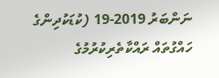ނަންބަރު 2019-19 (ކުޑަކުދިންގެ ހައްގުތައް ރައްކާތެރިކުރުމުގެ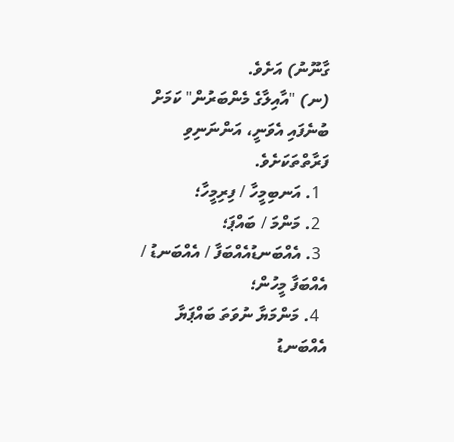ގާނޫނު) އަށެވެ.
(ނ) "އާއިލާގެ މެންބަރުން" ކަމަށް ބުނެފައި އެވަނީ، އަންނަނިވި ފަރާތްތަކަށެވެ.
  1. އަނބިމީހާ / ފިރިމީހާ؛
  2. މަންމަ / ބައްޕަ؛
  3. އެއްބަނޑުއެއްބަފާ / އެއްބަނޑު / އެއްބަފާ މީހުން؛
  4. މަންމަޔާ ނުވަތަ ބައްޕަޔާ އެއްބަނޑު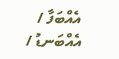އެއްބަފާ / އެއްބަނޑު /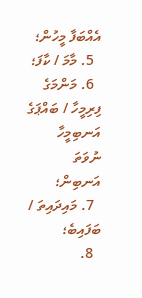އެއްބަފާ މީހުން؛
  5. މާމަ / ކާފަ؛
  6. މަންމަގެ ފިރިމީހާ / ބައްޕަގެ އަނބިމީހާ ނުވަތަ އަނބިން؛
  7. މައިދައިތަ / ބަފައިބެ؛
  8.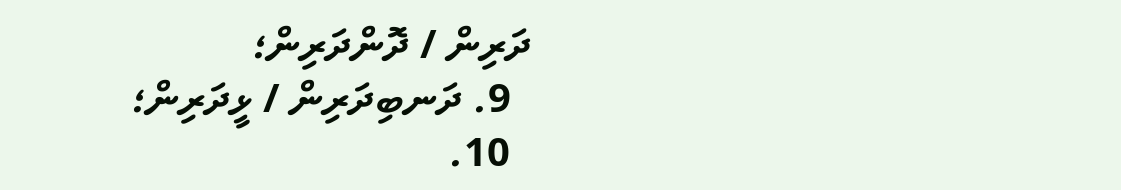ދަރިން / ދޮންދަރިން؛
  9. ދަނބިދަރިން / ޅީދަރިން؛
  10.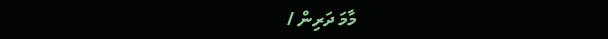މާމަ ދަރިން /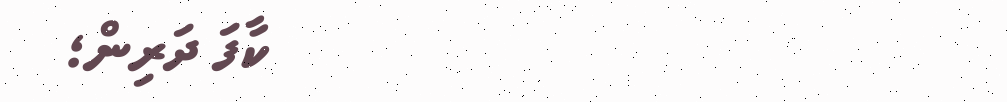ކާފަ ދަރިން؛